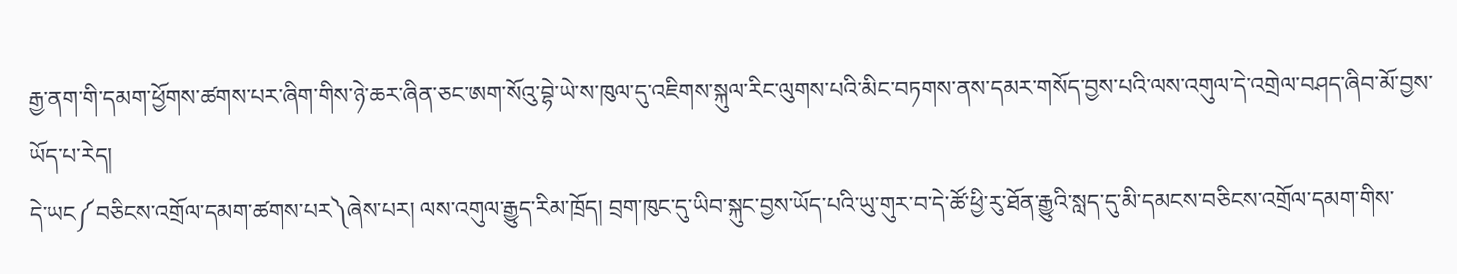རྒྱ་ནག་གི་དམག་ཕྱོགས་ཚགས་པར་ཞིག་གིས་ཉེ་ཆར་ཞིན་ཅང་ཨག་སོའུ་བྷེ་ཡེ་ས་ཁུལ་དུ་འཇིགས་སྐུལ་རིང་ལུགས་པའི་མིང་བཏགས་ནས་དམར་གསོད་བྱས་པའི་ལས་འགུལ་དེ་འགྲེལ་བཤད་ཞིབ་མོ་བྱས་ཡོད་པ་རེད།
དེ་ཡང༼བཅིངས་འགྲོལ་དམག་ཚགས་པར༽ཞེས་པར། ལས་འགུལ་རྒྱུད་རིམ་ཁྲོད། བྲག་ཁུང་དུ་ཡིབ་སྐུང་བྱས་ཡོད་པའི་ཡུ་གུར་བ་དེ་ཚོ་ཕྱི་རུ་ཐོན་རྒྱུའི་སླད་དུ་མི་དམངས་བཅིངས་འགྲོལ་དམག་གིས་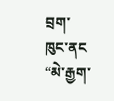བྲག་ཁུང་ནང “མེ་རྒྱག་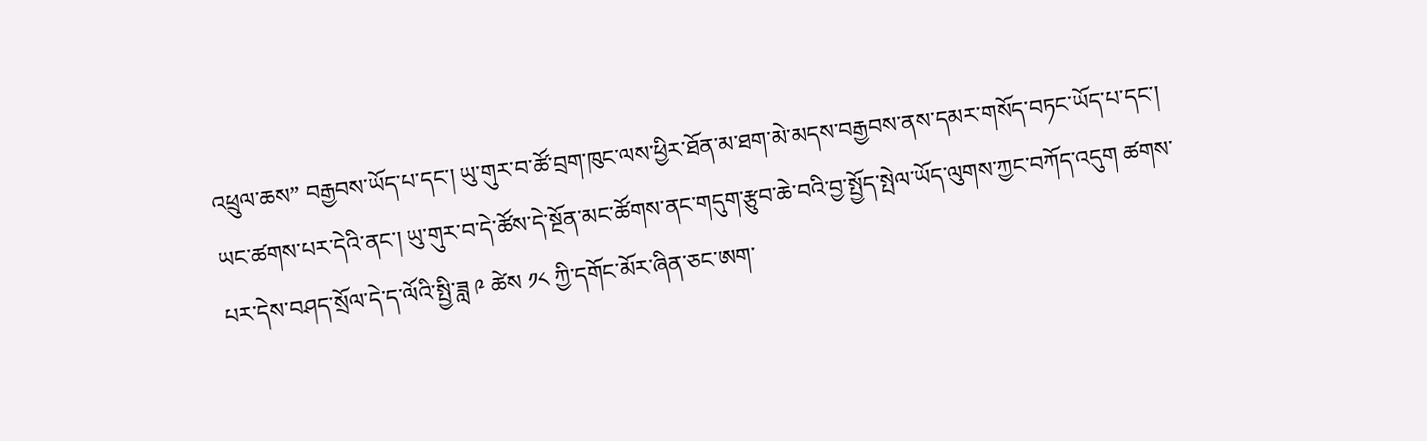འཕྲུལ་ཆས” བརྒྱབས་ཡོད་པ་དང་། ཡུ་གུར་བ་ཚོ་བྲག་ཁུང་ལས་ཕྱིར་ཐོན་མ་ཐག་མེ་མདས་བརྒྱབས་ནས་དམར་གསོད་བཏང་ཡོད་པ་དང་། ཡང་ཚགས་པར་དེའི་ནང་། ཡུ་གུར་བ་དེ་ཚོས་དེ་སྔོན་མང་ཚོགས་ནང་གདུག་རྩུབ་ཆེ་བའི་བྱ་སྤྱོད་སྤེལ་ཡོད་ལུགས་ཀྱང་བཀོད་འདུག ཚགས་པར་དེས་བཤད་སྲོལ་དེ་ད་ལོའི་སྤྱི་ཟླ ༩ ཚེས ༡༨ ཀྱི་དགོང་མོར་ཞིན་ཅང་ཨག་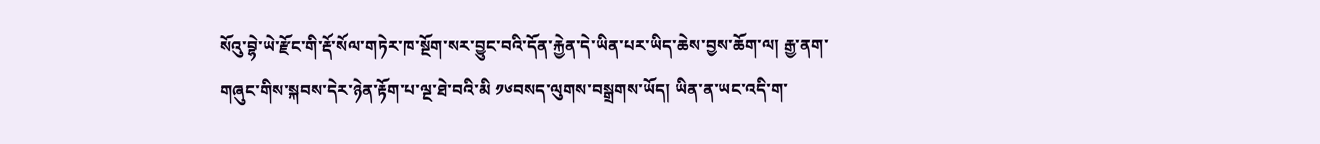སོའུ་བྷེ་ཡེ་རྫོང་གི་རྡོ་སོལ་གཏེར་ཁ་སྔོག་སར་བྱུང་བའི་དོན་རྐྱེན་དེ་ཡིན་པར་ཡིད་ཆེས་བྱས་ཆོག་ལ། རྒྱ་ནག་གཞུང་གིས་སྐབས་དེར་ཉེན་རྟོག་པ་ལྔ་ཐེ་བའི་མི ༡༦བསད་ལུགས་བསྒྲགས་ཡོད། ཡིན་ན་ཡང་འདི་ག་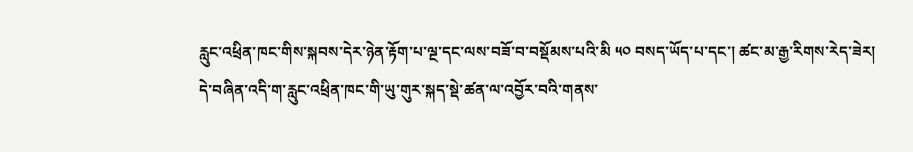རླུང་འཕྲིན་ཁང་གིས་སྐབས་དེར་ཉེན་རྟོག་པ་ལྔ་དང་ལས་བཟོ་བ་བསྡོམས་པའི་མི ༥༠ བསད་ཡོད་པ་དང་། ཚང་མ་རྒྱ་རིགས་རེད་ཟེར།
དེ་བཞིན་འདི་ག་རླུང་འཕྲིན་ཁང་གི་ཡུ་གུར་སྐད་སྡེ་ཚན་ལ་འབྱོར་བའི་གནས་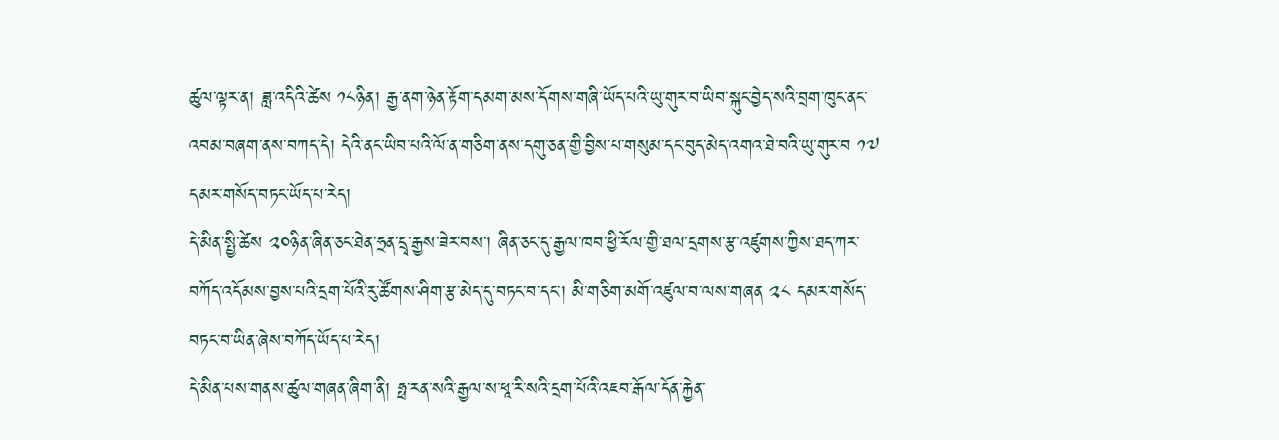ཚུལ་ལྟར་ན། ཟླ་འདིའི་ཚེས ༡༨ཉིན། རྒྱ་ནག་ཉེན་རྟོག་དམག་མས་དོགས་གཞི་ཡོད་པའི་ཡུ་གུར་བ་ཡིབ་སྐུང་བྱེད་སའི་བྲག་ཁུང་ནང་འབམ་བཞག་ནས་བཀད་དེ། དེའི་ནང་ཡིབ་པའི་ལོ་ན་གཅིག་ནས་དགུ་ཅན་གྱི་བྱིས་པ་གསུམ་དང་བུད་མེད་འགའ་ཐེ་བའི་ཡུ་གུར་བ ༡༧ དམར་གསོད་བཏང་ཡོད་པ་རེད།
དེ་མིན་སྤྱི་ཚེས ༢༠ཉིན་ཞིན་ཅང་ཐེན་ཧྲན་དྲྭ་རྒྱས་ཟེར་བས་། ཞིན་ཅང་དུ་རྒྱལ་ཁབ་ཕྱི་རོལ་གྱི་ཐལ་དྲགས་རྩ་འཛུགས་ཀྱིས་ཐད་ཀར་བཀོད་འདོམས་བྱས་པའི་དྲག་པོའི་རུ་ཚོགས་ཤིག་རྩ་མེད་དུ་བཏང་བ་དང་། མི་གཅིག་མགོ་འཛུལ་བ་ལས་གཞན ༢༨ དམར་གསོད་བཏང་བ་ཡིན་ཞེས་བཀོད་ཡོད་པ་རེད།
དེ་མིན་པས་གནས་ཚུལ་གཞན་ཞིག་ནི། ཧྥ་རན་སའི་རྒྱལ་ས་ཕཱ་རི་སའི་དྲག་པོའི་འཇབ་རྒོལ་དོན་རྐྱེན་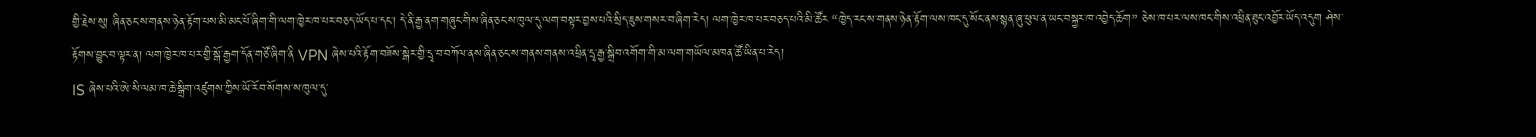གྱི་རྗེས་སུ། ཞིན་ཅང་ས་གནས་ཉེན་རྟོག་པས་མི་མང་པོ་ཞིག་གི་ལག་ཁྱེར་ཁ་པར་བཅད་ཡོད་པ་དང་། དེ་ནི་རྒྱ་ནག་གཞུང་གིས་ཞིན་ཅང་ས་ཁུལ་དུ་ལག་བསྟར་བྱས་པའི་སྲིད་ཇུས་གསར་བ་ཞིག་རེད། ལག་ཁྱེར་ཁ་པར་བཅད་པའི་མི་ཚོར “ཁྱེད་རང་ས་གནས་ཉེན་རྟོག་ལས་ཁང་དུ་སོང་ནས་སྙན་ཞུ་ཕུལ་ན་ཡང་བསྐྱར་ཁ་འབྱེད་ཆོག” ཅེས་ཁ་པར་ལས་ཁང་གིས་འཕྲིན་ཐུང་འབྱོར་ཡོད་འདུག ཤེས་རྟོགས་བྱུང་བ་ལྟར་ན། ལག་ཁྱེར་ཁ་པར་གྱི་སྒོ་རྒྱག་དོན་གཙོ་ཞིག་ནི VPN ཞེས་པའི་རྟོག་བཟོས་སྒེར་གྱི་དྲྭ་བ་བཀོལ་ནས་ཞིན་ཅང་ས་གནས་གནས་འཕྲིན་དྲྭ་རྒྱ་སྒྲིབ་འགོག་གི་མ་ལག་གཡོལ་མཁན་ཚོ་ཡིན་པ་རེད།
IS ཞེས་པའི་ཨེ་སི་ལམ་ཁ་ཆེ་སྒྲིག་འཛུགས་ཀྱིས་ཡོ་རོབ་སོགས་ས་ཁུལ་དུ་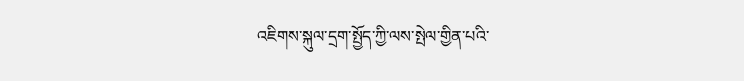འཇིགས་སྐུལ་དྲག་སྤྱོད་ཀྱི་ལས་སྤེལ་གྱིན་པའི་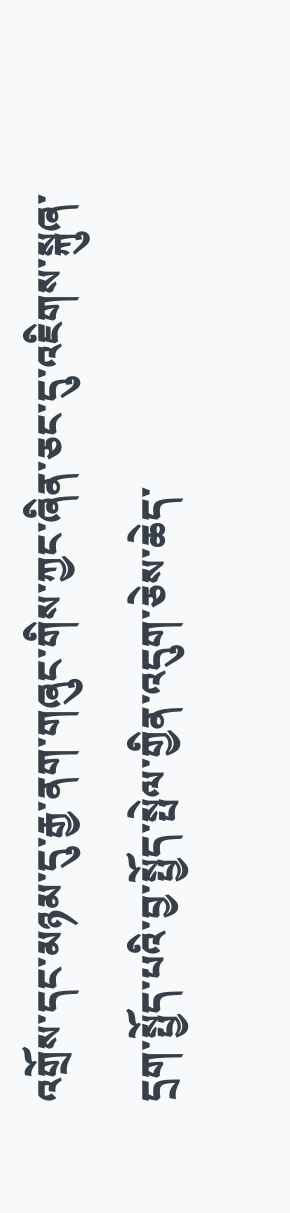འགྲོས་དང་མཉམ་དུ་རྒྱ་ནག་གཞུང་གིས་ཀྱང་ཞིན་ཅང་དུ་འཇིགས་སྐུཞ་དྲག་སྤྱོད་པའི་བྱ་སྤྱོད་སྤེལ་གྱིན་འདུག་ཅེས་ཆེད་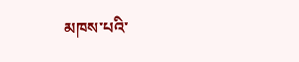མཁས་པའི་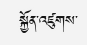སྐྱོན་འཛུགས་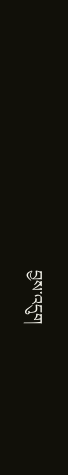བྱས་འདུག